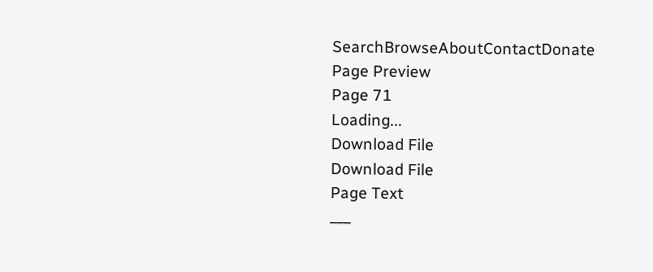SearchBrowseAboutContactDonate
Page Preview
Page 71
Loading...
Download File
Download File
Page Text
___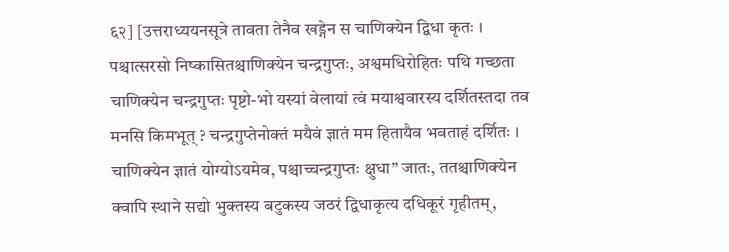६२] [उत्तराध्ययनसूत्रे तावता तेनैव खड्गेन स चाणिक्येन द्विधा कृतः । पश्चात्सरसो निष्कासितश्चाणिक्येन चन्द्रगुप्तः, अश्वमधिरोहितः पथि गच्छता चाणिक्येन चन्द्रगुप्तः पृष्टो-भो यस्यां वेलायां त्वं मयाश्ववारस्य दर्शितस्तदा तव मनसि किमभूत् ? चन्द्रगुप्तेनोक्तं मयैवं ज्ञातं मम हितायैव भवताहं दर्शितः । चाणिक्येन ज्ञातं योग्योऽयमेव, पश्चाच्चन्द्रगुप्तः क्षुधा” जातः, ततश्चाणिक्येन क्वापि स्थाने सद्यो भुक्तस्य बटुकस्य जठरं द्विधाकृत्य दधिकूरं गृहीतम्,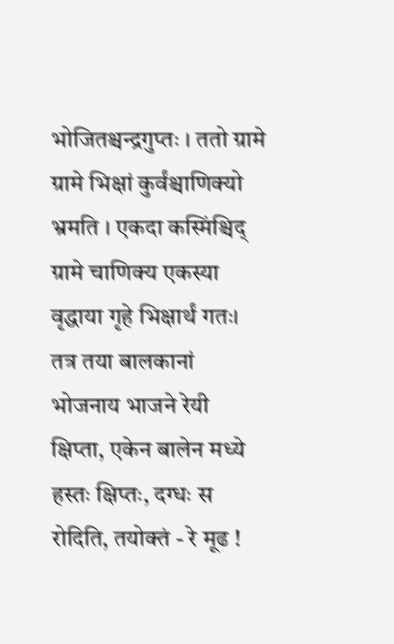भोजितश्चन्द्रगुप्तः । ततो ग्रामे ग्रामे भिक्षां कुर्वंश्चाणिक्यो भ्रमति । एकदा कस्मिंश्चिद् ग्रामे चाणिक्य एकस्या वृद्धाया गृहे भिक्षार्थं गतः। तत्र तया बालकानां भोजनाय भाजने रेयी क्षिप्ता, एकेन बालेन मध्ये हस्तः क्षिप्तः, दग्धः स रोदिति, तयोक्तं - रे मूढ !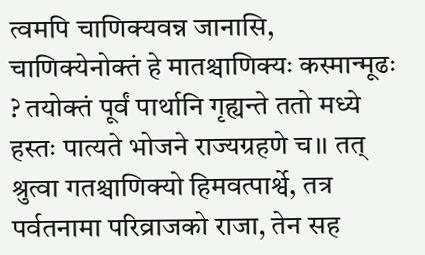त्वमपि चाणिक्यवन्न जानासि, चाणिक्येनोक्तं हे मातश्चाणिक्यः कस्मान्मूढः ? तयोक्तं पूर्वं पार्थानि गृह्यन्ते ततो मध्ये हस्तः पात्यते भोजने राज्यग्रहणे च।। तत् श्रुत्वा गतश्चाणिक्यो हिमवत्पार्श्वे, तत्र पर्वतनामा परिव्राजको राजा, तेन सह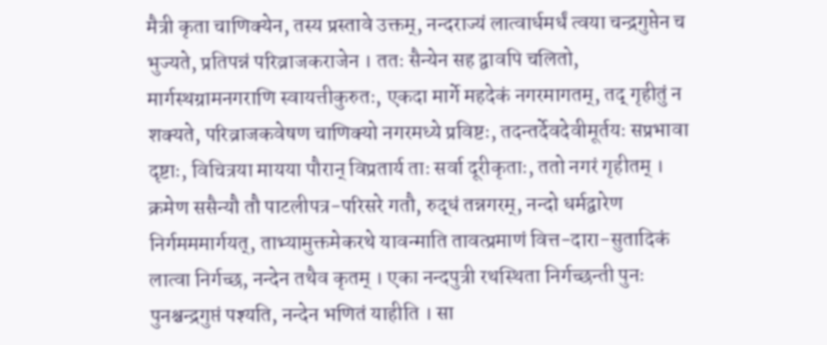मैत्री कृता चाणिक्येन, तस्य प्रस्तावे उक्तम्, नन्दराज्यं लात्वार्धमर्धं त्वया चन्द्रगुप्तेन च भुज्यते, प्रतिपन्नं परिव्राजकराजेन । ततः सैन्येन सह द्वावपि चलितो, मार्गस्थग्रामनगराणि स्वायत्तीकुरुतः, एकदा मार्गे महदेकं नगरमागतम्, तद् गृहीतुं न शक्यते, परिव्राजकवेषण चाणिक्यो नगरमध्ये प्रविष्टः, तदन्तर्देवदेवीमूर्तयः सप्रभावा दृष्टाः, विचित्रया मायया पौरान् विप्रतार्य ताः सर्वा दूरीकृताः, ततो नगरं गृहीतम् । क्रमेण ससैन्यौ तौ पाटलीपत्र-परिसरे गतौ, रुद्धं तन्नगरम्, नन्दो धर्मद्वारेण निर्गमममार्गयत्, ताभ्यामुक्तमेकरथे यावन्माति तावत्प्रमाणं वित्त-दारा-सुतादिकं लात्वा निर्गच्छ, नन्देन तथैव कृतम् । एका नन्दपुत्री रथस्थिता निर्गच्छन्ती पुनः पुनश्चन्द्रगुप्तं पश्यति, नन्देन भणितं याहीति । सा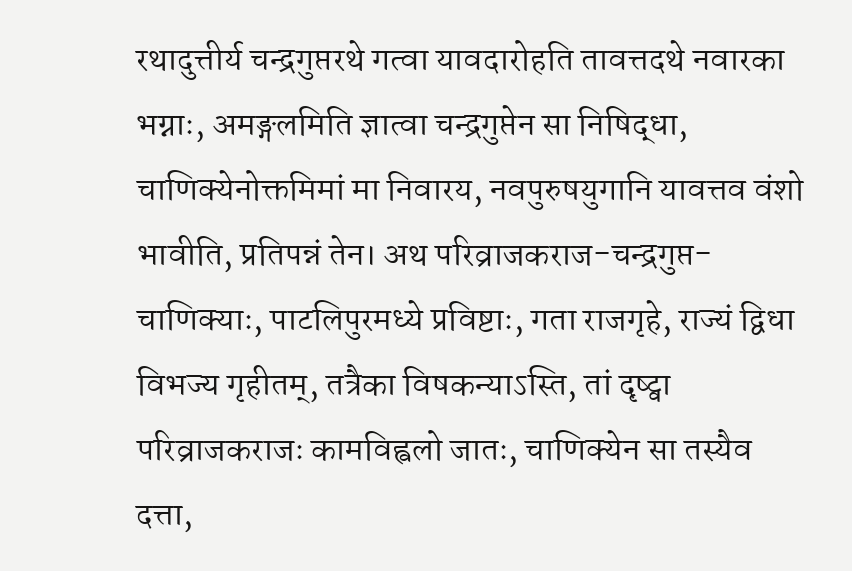रथादुत्तीर्य चन्द्रगुप्तरथे गत्वा यावदारोहति तावत्तदथे नवारका भग्नाः, अमङ्गलमिति ज्ञात्वा चन्द्रगुप्तेन सा निषिद्धा, चाणिक्येनोक्तमिमां मा निवारय, नवपुरुषयुगानि यावत्तव वंशो भावीति, प्रतिपन्नं तेन। अथ परिव्राजकराज-चन्द्रगुप्त-चाणिक्याः, पाटलिपुरमध्ये प्रविष्टाः, गता राजगृहे, राज्यं द्विधा विभज्य गृहीतम्, तत्रैका विषकन्याऽस्ति, तां दृष्ट्वा परिव्राजकराजः कामविह्वलो जातः, चाणिक्येन सा तस्यैव दत्ता,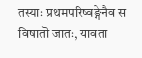तस्याः प्रथमपरिष्वङ्गेनैव स विषातॊ जातः, यावता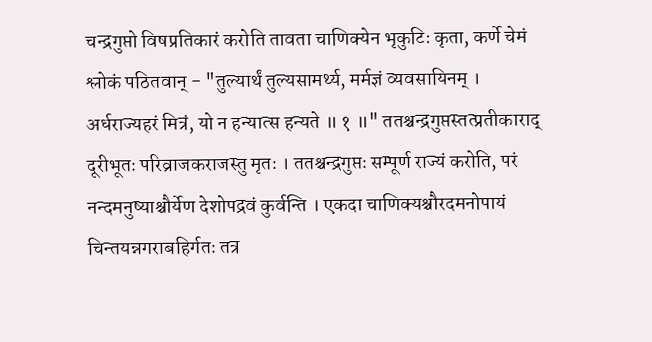चन्द्रगुप्तो विषप्रतिकारं करोति तावता चाणिक्येन भृकुटिः कृता, कर्णे चेमं श्लोकं पठितवान् - "तुल्यार्थं तुल्यसामर्थ्य, मर्मज्ञं व्यवसायिनम् । अर्धराज्यहरं मित्रं, यो न हन्यात्स हन्यते ॥ १ ॥" ततश्चन्द्रगुप्तस्तत्प्रतीकाराद् दूरीभूतः परिव्राजकराजस्तु मृतः । ततश्चन्द्रगुप्तः सम्पूर्ण राज्यं करोति, परं नन्दमनुष्याश्चौर्येण देशोपद्रवं कुर्वन्ति । एकदा चाणिक्यश्चौरदमनोपायं चिन्तयन्नगराबहिर्गतः तत्र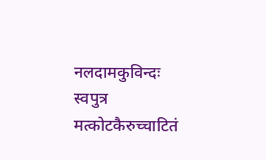नलदामकुविन्दः स्वपुत्र मत्कोटकैरुच्चाटितं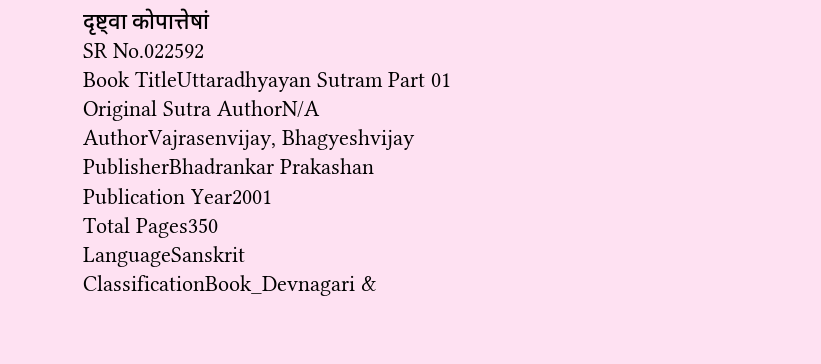दृष्ट्वा कोपात्तेषां
SR No.022592
Book TitleUttaradhyayan Sutram Part 01
Original Sutra AuthorN/A
AuthorVajrasenvijay, Bhagyeshvijay
PublisherBhadrankar Prakashan
Publication Year2001
Total Pages350
LanguageSanskrit
ClassificationBook_Devnagari &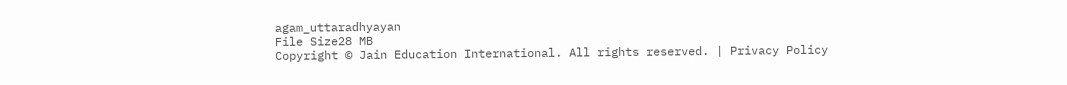agam_uttaradhyayan
File Size28 MB
Copyright © Jain Education International. All rights reserved. | Privacy Policy